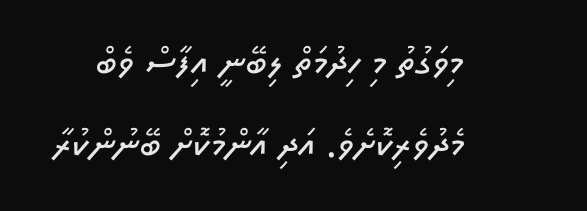މިވަގުތު މި ހިދުމަތް ލިބޭނީ އިފާސް ވެބް މެދުވެރިކޮށެވެ. އަދި އާންމުކޮށް ބޭނުންކުރާ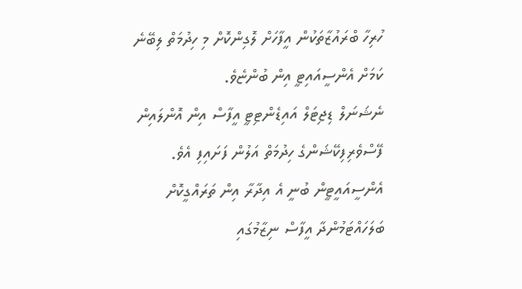ހުރިހާ ބްރައުޒާތަކުން އީފާހަށް ލޮގިންކޮށް މި ހިދުމަތް ލިބޭނެ ކަމަށް އެންސީއައިޓީ އިން ބުންޏެވެ.
ނެޝަނަލް ޑިޖިޓަލް އައިޑެންޓިޓީ އީފާސް އިން އޮންލައިން ފޭސްވެރިފިކޭޝަންގެ ހިދުމަތް އަލުން ފަށައިފި އެވެ.
އެންސީއައީޓީން ބުނީ އެ އިދާރާ އިން ތަރައްގީކޮށް ބަލަހައްޓަމުންދާ އީފާސް ނިޒާމުގައި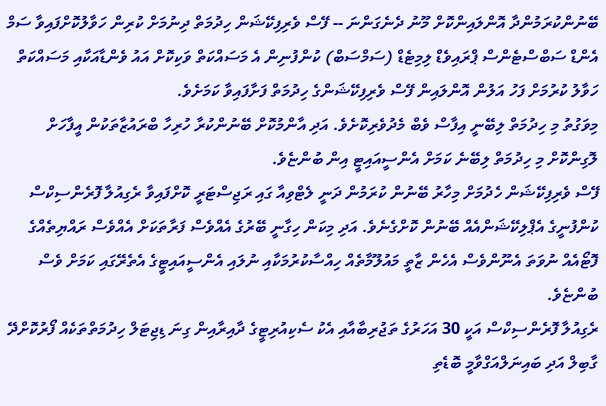ބޭނުންކުރަމުންދާ އޮންލައިންކޮށް މޫނު ދެނެގަންނަ -- ފޭސް ވެރިފިކޭޝަން ހިދުމަތް ދިނުމަށް ކުރިން ހަވާލުކޮށްފައިވާ ސަމް އެންޑް ސަބްސްޓެންސް ޕްރައިވެޑް ލިމިޓެޑް (ސަމްސަބް) ކުންފުނިން އެ މަސައްކަތް ވަކިކޮށް އައު ވެންޑާއަކާއި މަސައްކަތް ހަވާލު ކުރުމަށް ފަހު އަލުން އޮންލައިން ފޭސް ވެރިފިކޭޝަންގެ ހިދުމަތް ފަށާފައިވާ ކަމަށެވެ.
މިވަގުތު މި ހިދުމަތް ލިބޭނީ އިފާސް ވެބް މެދުވެރިކޮށެވެ. އަދި އާންމުކޮށް ބޭނުންކުރާ ހުރިހާ ބްރައުޒާތަކުން އީފާހަށް ލޮގިންކޮށް މި ހިދުމަތް ލިބޭނެ ކަމަށް އެންސީއައިޓީ އިން ބުންޏެވެ.
ފޭސް ވެރިފިކޭޝަން ހެދުމަށް މިހާރު ބޭނުން ކުރަމުން ދަނީ ލެޓްވިއާ ގައި ރަޖިސްޓަރީ ކޮށްފައިވާ ރެގިއުލާ ފޮރެންސިކްސް ކުންފުނީގެ އެޕްލިކޭޝަންއެއް ބޭނުން ކޮށްގެނެވެ. އަދި މިކަން ހިގާނީ ބޭރުގެ އެއްވެސް ފަރާތަކަށް އެއްވެސް ރައްޔިތެއްގެ ފޮޓޯއެއް ނުވަތަ އެނޫންވެސް އެހެން ޒާތީ މައުލޫމާތެއް ހިއްސާކުރުމަކާއި ނުލައި އެންސީއައިޓީގެ އެތެރޭގައި ކަމަށް ވެސް ބުންޏެވެ.
ރެގިއުލާ ފޮރެންސިކްސް އަކީ 30 އަހަރުގެ ތަޖުރިބާއާއި އެކު ސެކިއުރިޓީގެ ދާއިރާއިން ގިނަ ޑިޖިޓަލް ހިދުމަތްތަކެއް ފޯރުކޮށްދޭ ގާބިލް އަދި ބައިނަލްއަގްވާމީ ބޮޑެތި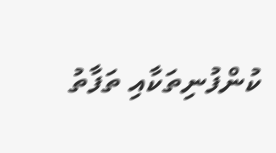ކުންފުނިތަކާއި ތަފާތު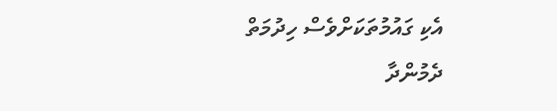އެކި ގައުމުތަކަށްވެސް ހިދުމަތް ދެމުންދާ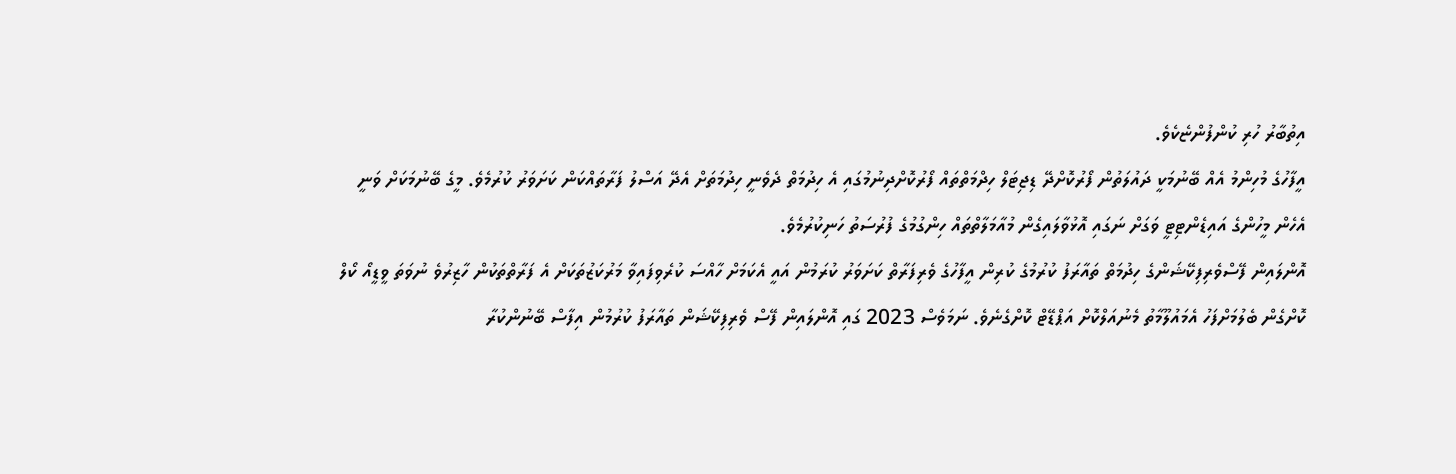އިތުބާރު ހުރި ކުންފުންޏެކެވެ.
އީފާހުގެ މުހިންމު އެއް ބޭނުމަކީ ދައުލަތުން ފޯރުކޮށްދޭ ޑިޖިޓަލް ހިދްމަތްތައް ފޯރުކޮށްދިނުމުގައި އެ ހިދުމަތް ދެވެނީ ހިދުމަތަށް އެދޭ އަސްލު ފަރާތައްކަން ކަށަވަރު ކުރުމެވެ. މީގެ ބޭނުމަކަށް ވަނީ އެހެން މީހުންގެ އައިޑެންޓިޓީ ވަގަށް ނަގައި އޮޅުވާލައިގެން މުއާމަލާތްތައް ހިންގުމުގެ ފުރުސަތު ހަނިކުރުމެވެ.
އޮންލައިން ފޭސްވެރިފިކޭޝަންގެ ހިދުމަތް ތައާރަފު ކުރުމުގެ ކުރިން އީފާހުގެ ވެރިފަރާތް ކަށަވަރު ކުރަމުން އައީ އެކަމަށް ހާއްސަ ކުރެވިފައިވާ މަރުކަޒުތަކަށް އެ ފަރާތްތަކުން ހާޒިރުވެ ނުވަތަ ވީޑީއޯ ކޯލް ކޮށްގެން ބެލުމަށްފަހު އެމައުލޫމާތު މެނުއަލްކޮށް އަޕްޑޭޓް ކޮށްގެނެވެ. ނަމަވެސް 2023 ގައި އޮންލައިން ފޭސް ވެރިފިކޭޝަން ތައާރަފު ކުރުމުން އިފާސް ބޭނުންކުރާ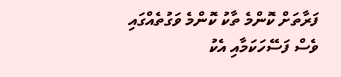ފަރާތަށް ކޮންމެ ތާކު ކޮންމެ ވަގުތެއްގައި ވެސް ފަސޭހަކަމާއި އެކު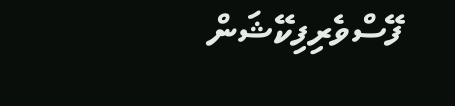ފޭސްވެރިފިކޭޝަން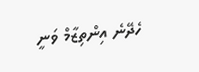ހެދޭނެ އިންތިޒާމް ވަނީ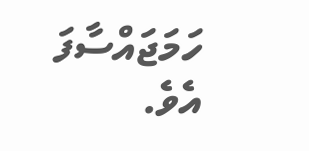ހަމަޖައްސާފަ އެވެ.